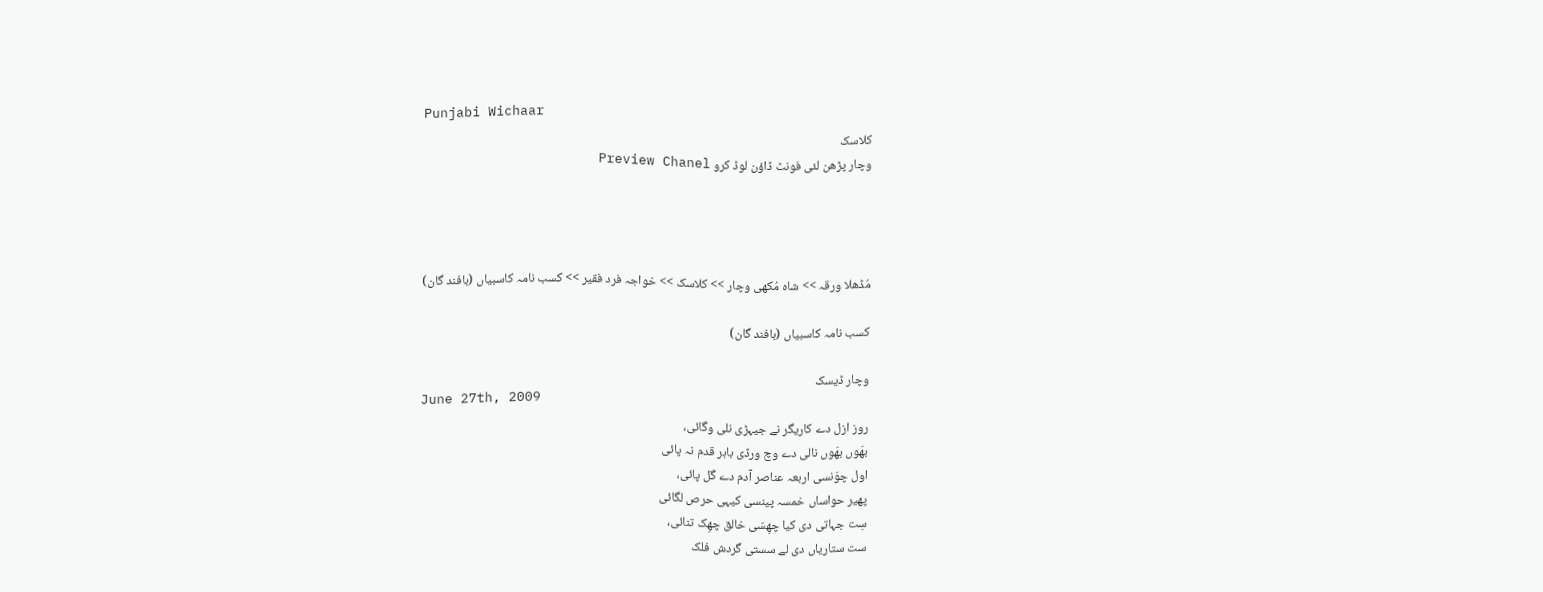Punjabi Wichaar
کلاسک
وچار پڑھن لئی فونٹ ڈاؤن لوڈ کرو Preview Chanel




مُڈھلا ورقہ >> شاہ مُکھی وچار >> کلاسک >> خواجہ فرد فقیر >> کسب نامہ کاسبیاں (بافند گان)

کسب نامہ کاسبیاں (بافند گان)

وچار ڈیسک
June 27th, 2009
روز ازل دے کاریگر نے جیہڑی نلی وگائی،
بھَوں بھَوں نالی دے وچ ورڈی باہر قدم نہ پائی
اول چوَنسی اربعہ عناصر آدم دے گل پائی،
پھیر حواساں خمسہ پینسی کیہی حرص لگائی
سِت جہاتی دی کیا چھِسّی خالق چھِک تنائی،
ست ستاریاں دی لے سستی گردش فلک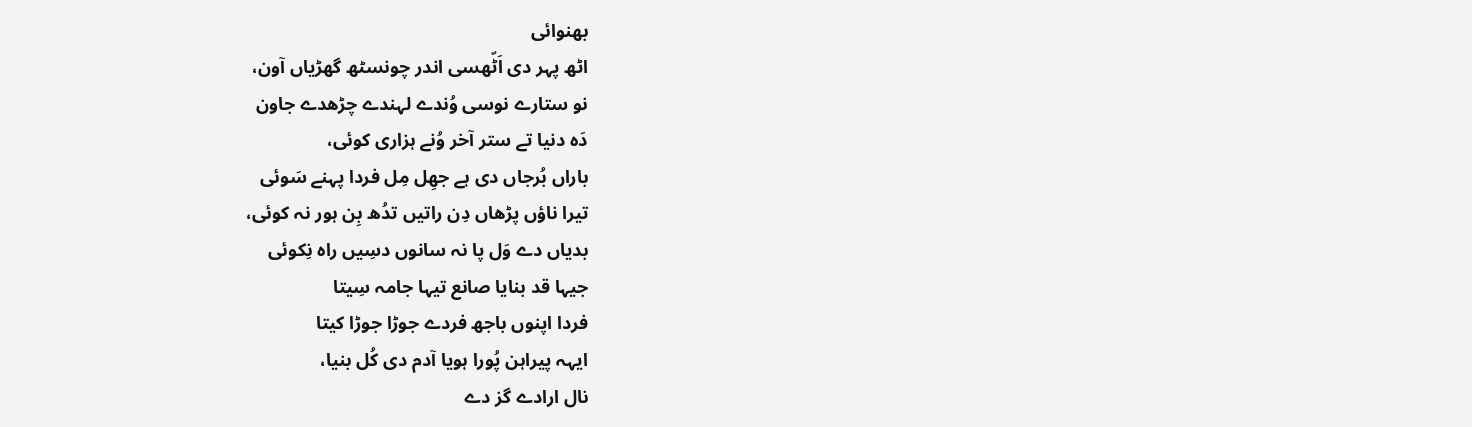بھنوائی
اٹھ پہر دی اَٹّھسی اندر چونسٹھ گھڑیاں آون،
نو ستارے نوسی وُندے لہندے چڑھدے جاون
دَہ دنیا تے ستر آخر وُنے ہزاری کوئی،
باراں بُرجاں دی ہے جھِل مِل فردا پہنے سَوئی
تیرا ناؤں پڑھاں دِن راتیں تدُھ بِن ہور نہ کوئی،
بدیاں دے وَل پا نہ سانوں دسِیں راہ نِکوئی
جیہا قد بنایا صانع تیہا جامہ سِیتا
فردا اپنوں باجھ فردے جوڑا جوڑا کیتا
ایہہ پیراہن پُورا ہویا آدم دی کُل بنیا،
نال ارادے گز دے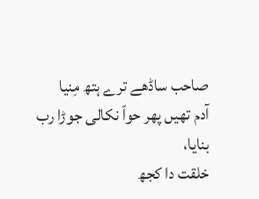صاحب ساڈھے ترے ہتھ مِنیا
آدم تھیں پھر حواّ نکالی جوڑا رب بنایا،
خلقت دا کجھ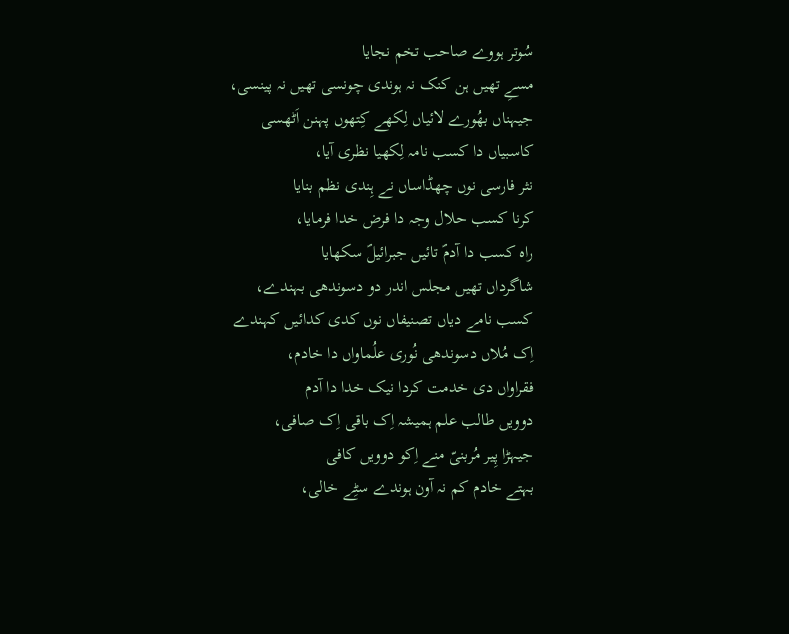سُوتر ہووے صاحب تخم نجایا
مسےِ تھیں ہن کنک نہ ہوندی چونسی تھیں نہ پینسی،
جیہناں بھُورے لائیاں لِکھے کِتھوں پہنن اَٹھسی
کاسبیاں دا کسب نامہ لِکھیا نظری آیا،
نثر فارسی نوں چھڈاساں نے ہِندی نظم بنایا
کرنا کسب حلال وجہ دا فرض خدا فرمایا،
راہ کسب دا آدمؐ تائیں جبرائیلؐ سکھایا
شاگرداں تھیں مجلس اندر دو دسوندھی بہندے،
کسب نامے دیاں تصنیفاں نوں کدی کدائیں کہندے
اِک مُلاں دسوندھی نُوری علُماواں دا خادم،
فقراواں دی خدمت کردا نیک خدا دا آدم
دوویں طالب علم ہمیشہ اِک باقی اِک صافی،
جیہڑا پِیر مُربنیّ منے اِکو دوویں کافی
بہتے خادم کم نہ آون ہوندے سٹِے خالی،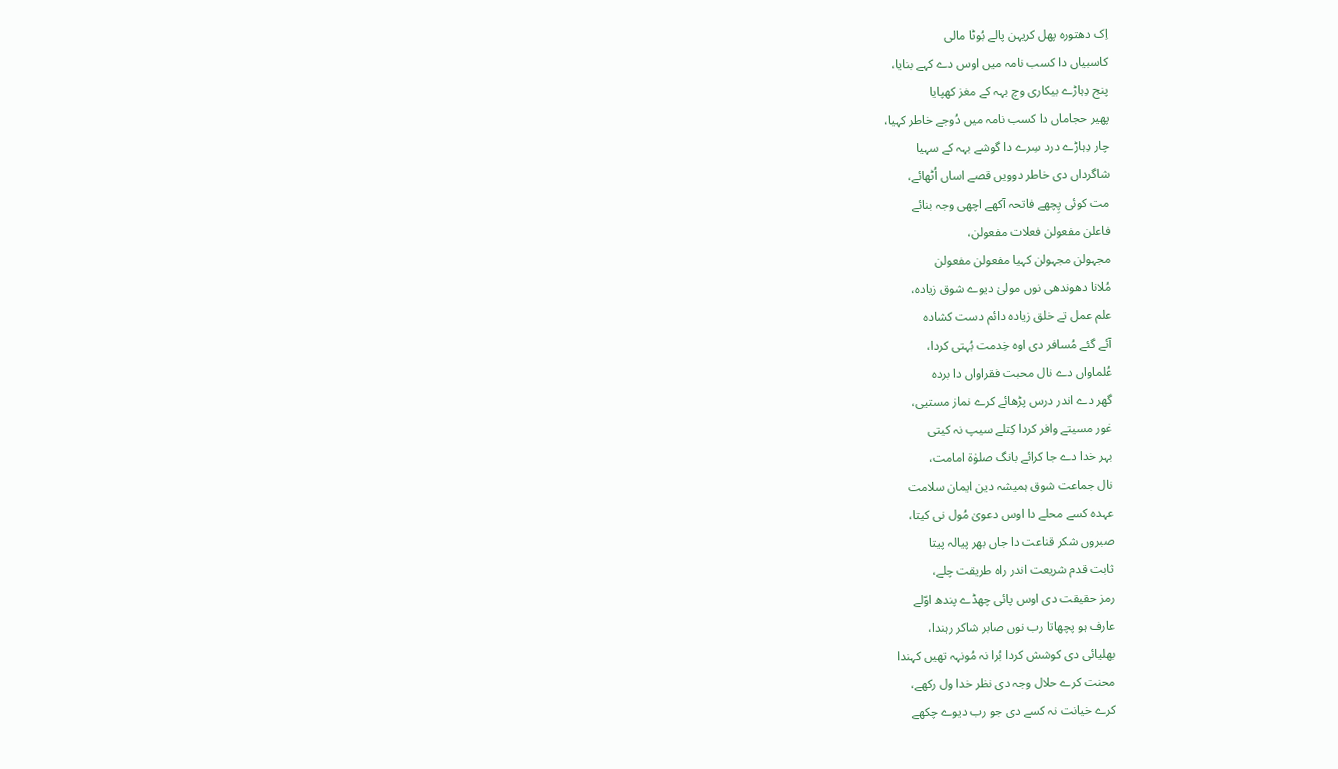اِک دھتورہ پھل کریہن پالے بُوٹا مالی
کاسبیاں دا کسب نامہ میں اوس دے کہے بنایا،
پنج دِہاڑے بیکاری وچ بہہ کے مغز کھپایا
پھیر حجاماں دا کسب نامہ میں دُوجے خاطر کہیا،
چار دِہاڑے درد سِرے دا گوشے بہہ کے سہیا
شاگرداں دی خاطر دوویں قصے اساں اُٹھائے،
مت کوئی پِچھے فاتحہ آکھے اچھی وجہ بنائے
فاعلن مفعولن فعلات مفعولن،
مجہولن مجہولن کہیا مفعولن مفعولن
مُلانا دھوندھی نوں مولیٰ دیوے شوق زیادہ،
علم عمل تے خلق زیادہ دائم دست کشادہ
آئے گئے مُسافر دی اوہ خِدمت بُہتی کردا،
عُلماواں دے نال محبت فقراواں دا بردہ
گھر دے اندر درس پڑھائے کرے نماز مستیی،
غور مسیتے وافر کردا کِتلے سیپ نہ کیتی
بہر خدا دے جا کرائے بانگ صلوٰۃ امامت،
نال جماعت شوق ہمیشہ دین ایمان سلامت
عہدہ کسے محلے دا اوس دعویٰ مُول نی کیتا،
صبروں شکر قناعت دا جاں بھر پیالہ پیتا
ثابت قدم شریعت اندر راہ طریقت چلے،
رمز حقیقت دی اوس پائی چھڈے پندھ اوّلے
عارف ہو پچھاتا رب نوں صابر شاکر رہندا،
بھلیائی دی کوشش کردا بُرا نہ مُونہہ تھیں کہندا
محنت کرے حلال وجہ دی نظر خدا ول رکھے،
کرے خیانت نہ کسے دی جو رب دیوے چکھے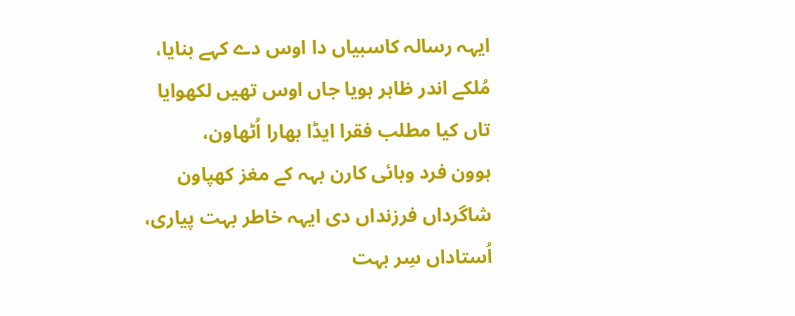ایہہ رسالہ کاسبیاں دا اوس دے کہے بنایا،
مُلکے اندر ظاہر ہویا جاں اوس تھیں لکھوایا
تاں کیا مطلب فقرا ایڈا بھارا اُٹھاون،
ہوون فرد وبائی کارن بہہ کے مغز کھپاون
شاگرداں فرزنداں دی ایہہ خاطر بہت پیاری،
اُستاداں سِر بہت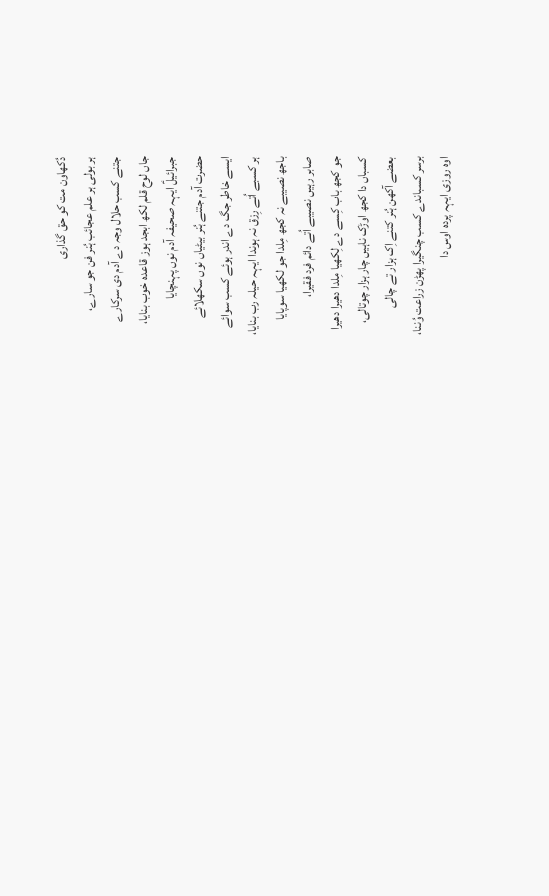دُکھاون مت کو حق گذاری
ہر بولی ہر علم عجائب ہُنر فن جو سارے،
جتنے کسب حلال وجہ دے آدم دی سرکارے
جاں لوح قلم لکھ ابجد ہوز قاعدہ خوب بنایا،
جبرائیلؑ ایہہ صحیفہ آدم نوں پہنچایا
حضرت آدم جتنے ہُنر بیٹیاں نوں سکھلائے
ایسے خاطر جگ دے اندر ہوئے کسب سوائے
ہر کسبے اُتے رِزق نہ ہوندا ایہہ حیلہ رب بنایا،
باجھ نصیبے نہ کجھ مِلدا جو لکھیا سوپایا
صابر رہیں نصیبے اُتے دائم فرد فقیرا،
جو کجھ باب کِسے دے لِکھیا مِلدا دھیرا دھیرا
کسباں دا کجھ اوڑک ناہیں چار ہزار چوتالی،
بعضے آکھن ہُنر کتنے اِک ہزار تے چالی
برسر کسباندے کسب چنگیرا پھڑن زراعت وُننا،
اوہ روزی ایہہ پردہ اوس دا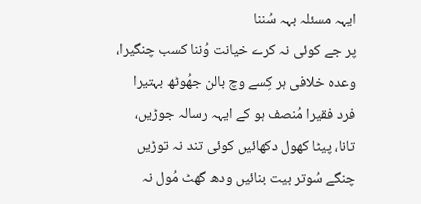ایہہ مسئلہ بہہ سُننا
پر جے کوئی نہ کرے خیانت وُننا کسب چنگیرا،
وعدہ خلافی ہر کِسے وچ بالن جھُوٹھ بہتیرا
فرد فقیرا مُنصف ہو کے ایہہ رسالہ جوڑیں،
تانا، پیٹا کھول دکھائیں کوئی تند نہ توڑیں
چنگے سُوتر بیت بنائیں ودھ گھٹ مُول نہ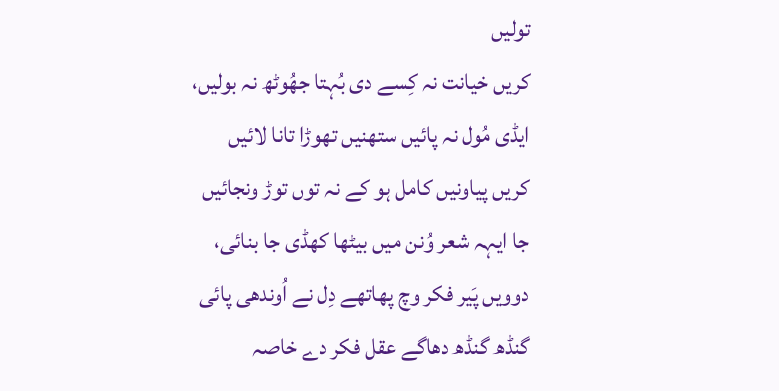تولیں
کریں خیانت نہ کِسے دی بُہتا جھُوٹھ نہ بولیں،
ایڈی مُول نہ پائیں ستھنیں تھوڑا تانا لائیں
کریں پیاونیں کامل ہو کے نہ توں توڑ ونجائیں
جا ایہہ شعر وُنن میں بیٹھا کھڈی جا بنائی،
دوویں پَیر فکر وچ پھاتھے دِل نے اُوندھی پائی
گنڈھ گنڈھ دھاگے عقل فکر دے خاصہ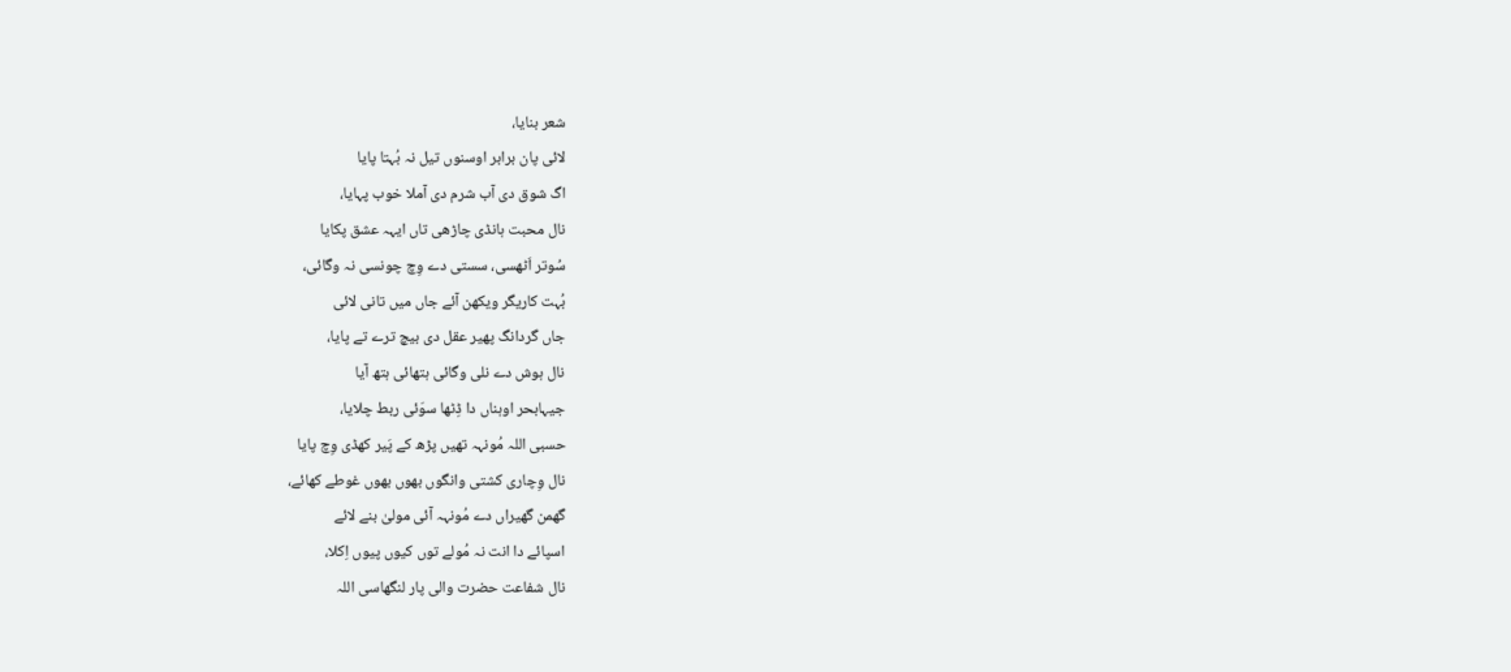شعر بنایا،
لائی پان برابر اوسنوں تیل نہ بُہتا پایا
اگ شوق دی آب شرم دی آملا خوب پہایا،
نال محبت ہانڈی چاڑھی تاں ایہہ عشق پکایا
سُوتر اَٹھسی، سستی دے وِچ چونسی نہ وگائی،
بُہت کاریگر ویکھن آئے جاں میں تانی لائی
جاں گردانگ پھیر عقل دی بیچ ترے تے پایا،
نال ہوش دے نلی وگائی ہتھائی ہتھ آیا
جیہابحر اوہناں دا ڈِٹھا سوَئی ربط چلایا،
حسبی اللہ مُونہہ تھیں پڑھ کے پَیر کھڈی وِچ پایا
نال وِچاری کشتی وانگوں بھوں بھوں غوطے کھائے،
گھمن گھیراں دے مُونہہ آئی مولیٰ بنے لائے
اسپائے دا انت نہ مُولے توں کیوں پیوں اِکلا،
نال شفاعت حضرت والی پار لنگھاسی اللہ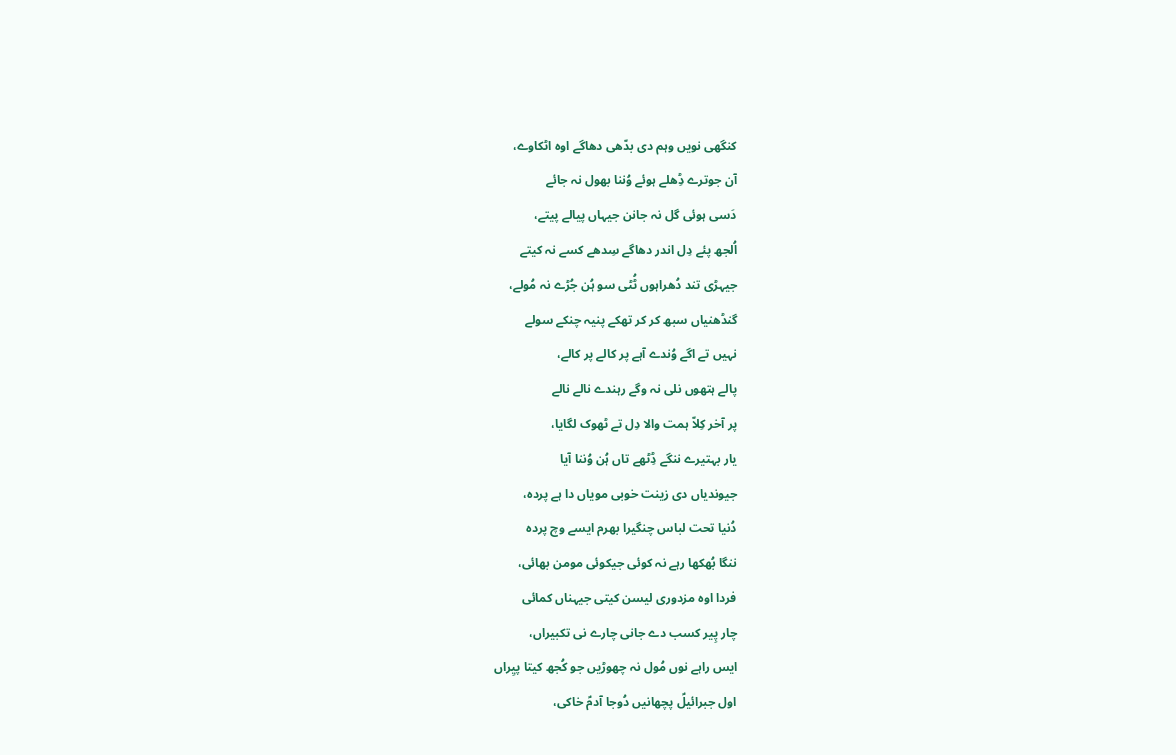کنگھی نویں وہم دی بدّھی دھاگے اوہ اٹکاوے،
آن جوترے ڈِھلے ہوئے وُننا بھول نہ جائے
دَسی ہوئی گل نہ جانن جیہاں پیالے پیتے،
اُلجھ پئے دِل اندر دھاگے سِدھے کسے نہ کیتے
جیہڑی تند دُھراہوں ٹُٹی سو ہُن جُڑے نہ مُولے،
گنڈھنیاں سبھ کر کر تھکے پنیہ چنکے سولے
نہیں تے اگے وُندے آہے پر کالے پر کالے،
پالے ہتھوں نلی نہ وگے رہندے نالے نالے
پر آخر کِلاّ ہمت والا دِل تے ٹھوک لگایا،
یار بہتیرے ننگے ڈِٹھے تاں ہُن وُننا آیا
جیوندیاں دی زینت خوبی مویاں دا ہے پردہ،
دُنیا تحت لباس چنگیرا بھرم ایسے وچ پردہ
ننگا بُھکھا رہے نہ کوئی جیکوئی مومن بھائی،
فردا اوہ مزدوری لیسن کیتی جیہناں کمائی
چار پِیر کسب دے جانی چارے نی تکبیراں،
ایس راہے نوں مُول نہ چھوڑیں جو کُجھ کیتا پیِراں
اول جبرائیلؑ پچھانیں دُوجا آدمؑ خاکی،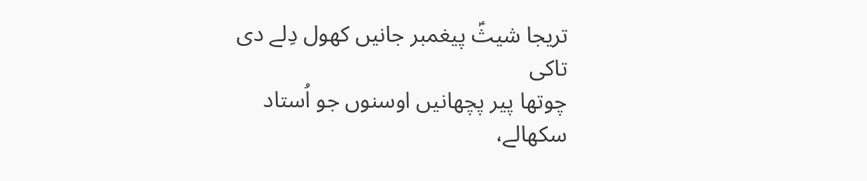تریجا شیثؑ پیغمبر جانیں کھول دِلے دی تاکی
چوتھا پیر پچھانیں اوسنوں جو اُستاد سکھالے،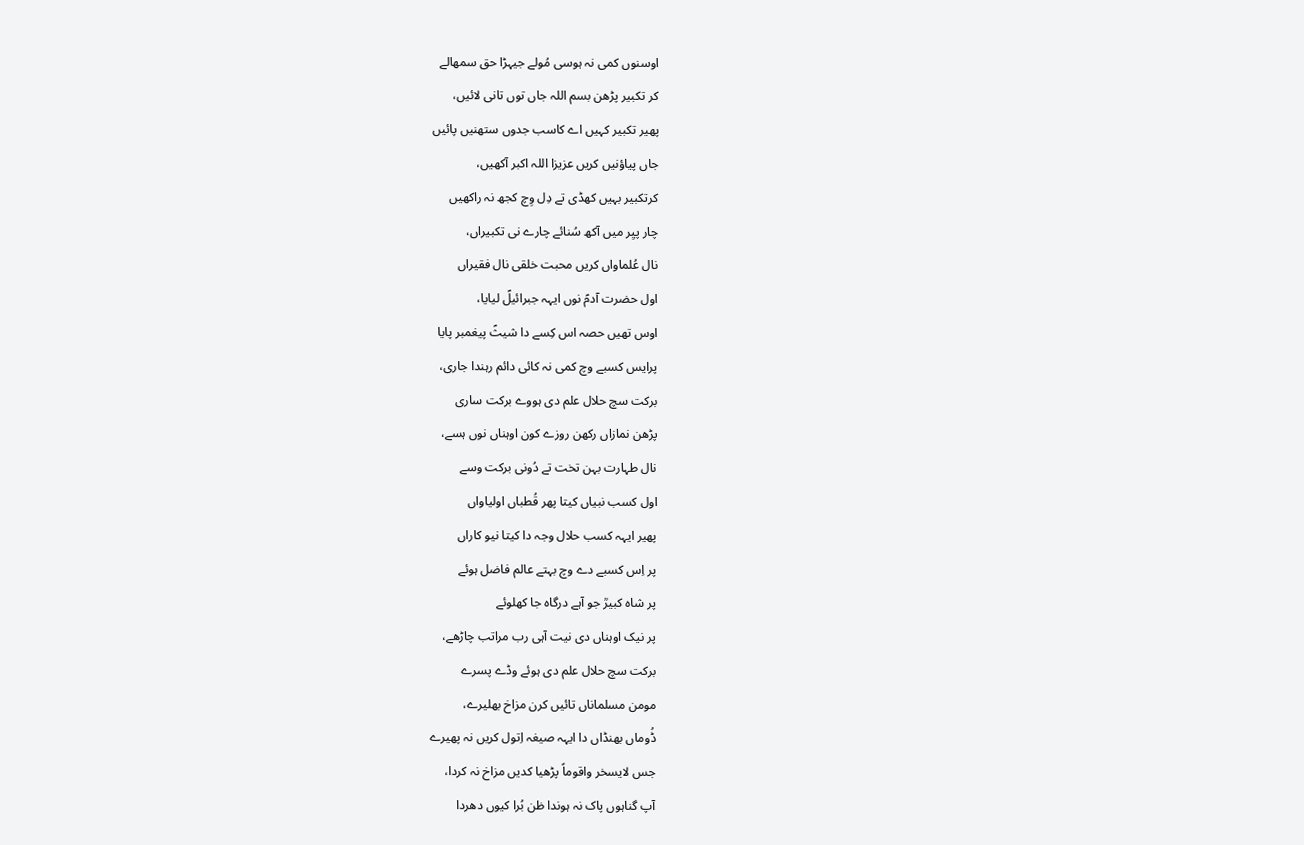اوسنوں کمی نہ ہوسی مُولے جیہڑا حق سمھالے
کر تکبیر پڑھن بسم اللہ جاں توں تانی لائیں،
پھیر تکبیر کہیں اے کاسب جدوں ستھنیں پائیں
جاں پیاؤنیں کریں عزیزا اللہ اکبر آکھیں،
کرتکبیر بہیں کھڈی تے دِل وِچ کجھ نہ راکھیں
چار پیِر میں آکھ سُنائے چارے نی تکبیراں،
نال عُلماواں کریں محبت خلقی نال فقیراں
اول حضرت آدمؑ نوں ایہہ جبرائیلؑ لیایا،
اوس تھیں حصہ اس کِسے دا شیثؑ پیغمبر پایا
پرایس کسبے وچ کمی نہ کائی دائم رہندا جاری،
برکت سچ حلال علم دی ہووے برکت ساری
پڑھن نمازاں رکھن روزے کون اوہناں نوں ہسے،
نال طہارت بہن تخت تے دُونی برکت وسے
اول کسب نبیاں کیتا پھر قُطباں اولیاواں
پھیر ایہہ کسب حلال وجہ دا کیتا نیو کاراں
پر اِس کسبے دے وچ بہتے عالم فاضل ہوئے
پر شاہ کبیرؒ جو آہے درگاہ جا کھلوئے
پر نیک اوہناں دی نیت آہی رب مراتب چاڑھے،
برکت سچ حلال علم دی ہوئے وڈے پسرے
مومن مسلماناں تائیں کرن مزاخ بھلیرے،
ڈُوماں بھنڈاں دا ایہہ صیغہ اِتول کریں نہ پھیرے
جس لایسخر واقوماً پڑھیا کدیں مزاخ نہ کردا،
آپ گناہوں پاک نہ ہوندا ظن بُرا کیوں دھردا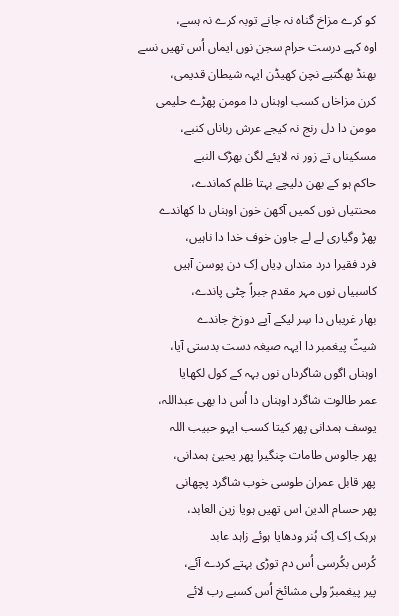کو کرے مزاخ گناہ نہ جانے توبہ کرے نہ ہسے،
اوہ کہے درست حرام سجن نوں ایماں اُس تھیں نسے
بھنڈ بھگتیے نچن کھیڈن ایہہ شیطان قدیمی،
کرن مزاخاں کسب اوہناں دا مومن پھڑے حلیمی
مومن دا دل رنج نہ کیجے عرش رباناں کنبے،
مسکیناں تے زور نہ لایئے لگن بھڑک النبے
حاکم ہو کے بھن دلیچے بہتا ظلم کماندے،
محنتیاں نوں کمیں آکھن خون اوہناں دا کھاندے
پھڑ وگیاری لے لے جاون خوف خدا دا ناہیں،
فرد فقیرا درد منداں دِیاں اِک دن پوسن آہیں
کاسبیاں نوں مہر مقدم جبراً چٹی پاندے،
بھار غریباں دا سِر لیکے آپے دوزخ جاندے
شیثؑ پیغمبر دا ایہہ صیغہ دست بدستی آیا،
اوہناں اگوں شاگرداں نوں بہہ کے کول لکھایا
عمر طالوت شاگرد اوہناں دا اُس دا بھی عبداللہ،
یوسف ہمدانی پھر کیتا کسب ایہو حبیب اللہ
پھر جالوس طامات چنگیرا پھر یحییٰ ہمدانی،
پھر قابل عمران طوسی خوب شاگرد پچھانی
پھر حسام الدین اس تھیں ہویا زین العابد،
ہرہک اِک اِک ہُنر ودھایا ہوئے زاہد عابد
کُرس بکُرسی اُس دم توڑی بہتے کردے آئے،
پیر پیغمبرؑ ولی مشائخ اُس کسبے رب لائے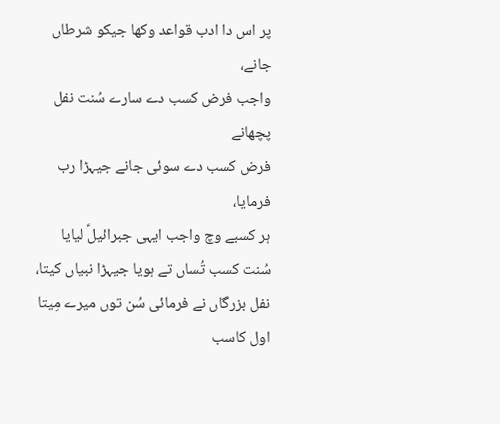پر اس دا ادب قواعد وکھا جیکو شرطاں جانے،
واجب فرض کسب دے سارے سُنت نفل پچھانے
فرض کسب دے سوئی جانے جیہڑا رب فرمایا،
ہر کسبے وچ واجب ایہی جبرائیلؑ لیایا
سُنت کسب تُساں تے ہویا جیہڑا نبیاں کیتا،
نفل بزرگاں نے فرمائی سُن توں میرے مِیتا
اول کاسب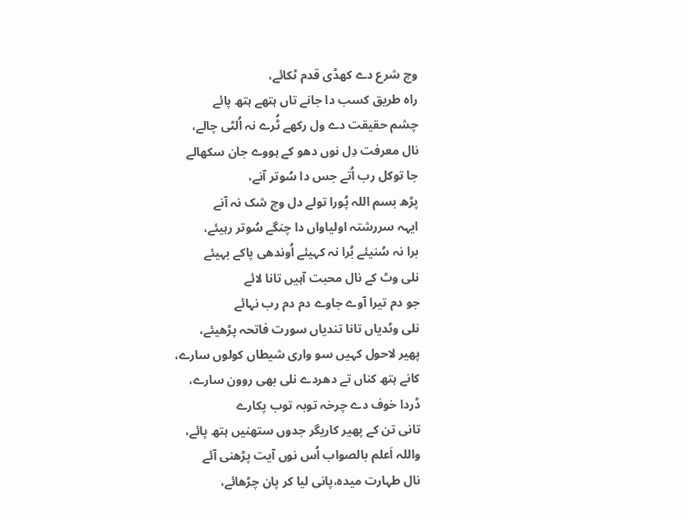وچ شرع دے کھڈی قدم ٹکائے،
راہ طریق کسب دا جانے تاں ہتھے ہتھ پائے
چشم حقیقت دے ول رکھے ٹُرے نہ اُلٹی چالے،
نال معرفت دِل نوں دھو کے ہووے جان سکھالے
جا توکل رب اُتے جس دا سُوتر آنے،
پڑھ بسم اللہ پُورا تولے دل وچ شک نہ آنے
ایہہ سررشتہ اولیاواں دا چنگے سُوتر رہیئے،
برا نہ سُنیئے بُرا نہ کہیئے اُوندھی پاکے بہیئے
نلی وٹ کے نال محبت آہیں تانا لائے
جو دم تیرا آوے جاوے دم دم رب نہائے
نلی وٹدیاں تانا تندیاں سورت فاتحہ پڑھیئے،
پھیر لاحول کہیں سو واری شیطاں کولوں سارے،
کانے ہتھ کناں تے دھردے نلی بھی روون سارے،
ڈردا خوف دے چرخہ توبہ توب پکارے
تانی تن کے پھیر کاریگر جدوں ستھنیں ہتھ پائے،
واللہ اَعلم بالصواب اُس نوں آیت پڑھنی آئے
نال طہارت میدہ،پانی لیا کر پان چڑھائے،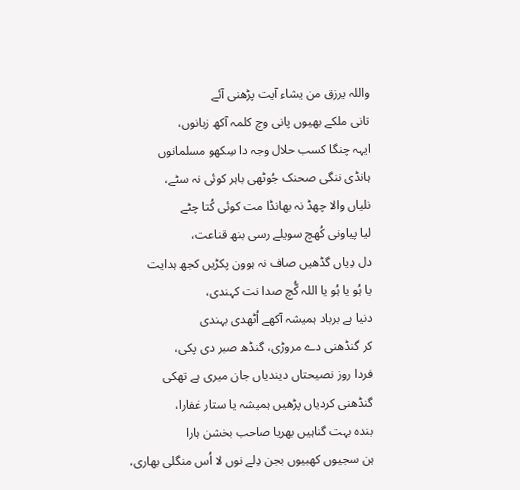واللہ یرزق من یشاء آیت پڑھنی آئے
تانی ملکے بھیوں پانی وچ کلمہ آکھ زبانوں،
ایہہ چنگا کسب حلال وجہ دا سِکھو مسلمانوں
ہانڈی ننگی صحنک جُوٹھی باہر کوئی نہ سٹے،
نلیاں والا چھڈ نہ بھانڈا مت کوئی کُتا چٹے
لیا پیاونی کُھچ سویلے رسی بنھ قناعت،
دل دِیاں گڈھیں صاف نہ ہوون پکڑیں کجھ ہدایت
یا ہُو یا ہُو یا اللہ کُّچ صدا نت کہندی،
دنیا ہے برباد ہمیشہ آکھے اُٹھدی بہندی
کر گنڈھنی دے مروڑی، گنڈھ صبر دی پکی،
فردا روز نصیحتاں دیندیاں جان میری ہے تھکی
گنڈھنی کردیاں پڑھیں ہمیشہ یا ستار غفارا،
بندہ بہت گناہیں بھریا صاحب بخشن ہارا
ہن سجیوں کھبیوں بجن دِلے نوں لا اُس منگلی بھاری،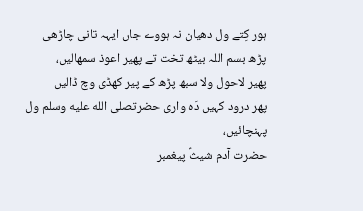ہور کِتے ول دھیان نہ ہووے جاں ایہہ تانی چاڑھی
پڑھ بسم اللہ بیٹھ تخت تے پھیر اعوذ سمھالیں،
پھیر لاحول ولا سبھ پڑھ کے پیر کھڈی وچ ڈالیں
پھر درود کہیں دَہ واری حضرتصلى الله عليه وسلم ول پہنچائیں،
حضرت آدم شیثؑ پیغمبر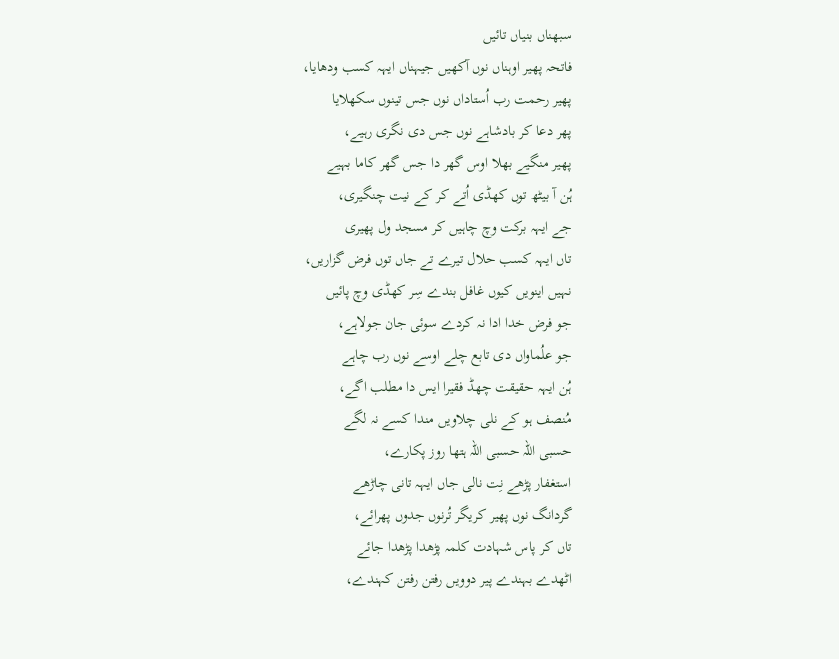سبھناں بنیاں تائیں
فاتحہ پھیر اوہناں نوں آکھیں جیہناں ایہہ کسب ودھایا،
پھیر رحمت رب اُستاداں نوں جس تینوں سکھلایا
پھر دعا کر بادشاہے نوں جس دی نگری رہیے،
پھیر منگیے بھلا اوس گھر دا جس گھر کاما بہیے
ہُن آ بیٹھ توں کھڈی اُتے کر کے نیت چنگیری،
جے ایہہ برکت وچ چاہیں کر مسجد ول پھیری
تاں ایہہ کسب حلال تیرے تے جاں توں فرض گزاریں،
نہیں اینویں کیوں غافل بندے سِر کھڈی وچ پائیں
جو فرض خدا ادا نہ کردے سوئی جان جولاہے،
جو علُماواں دی تابع چلے اوسے نوں رب چاہے
ہُن ایہہ حقیقت چھڈ فقیرا ایس دا مطلب اگے،
مُنصف ہو کے نلی چلاویں مندا کسے نہ لگے
حسبی اللہ حسبی اللہ ہتھا روز پکارے،
استغفار پڑھے نِت نالی جاں ایہہ تانی چاڑھے
گردانگ نوں پھیر کریگر تُرنوں جدوں پھرائے،
تاں کر پاس شہادت کلمہ پڑھدا پڑھدا جائے
اٹھدے بہندے پیر دوویں رفتن رفتن کہندے،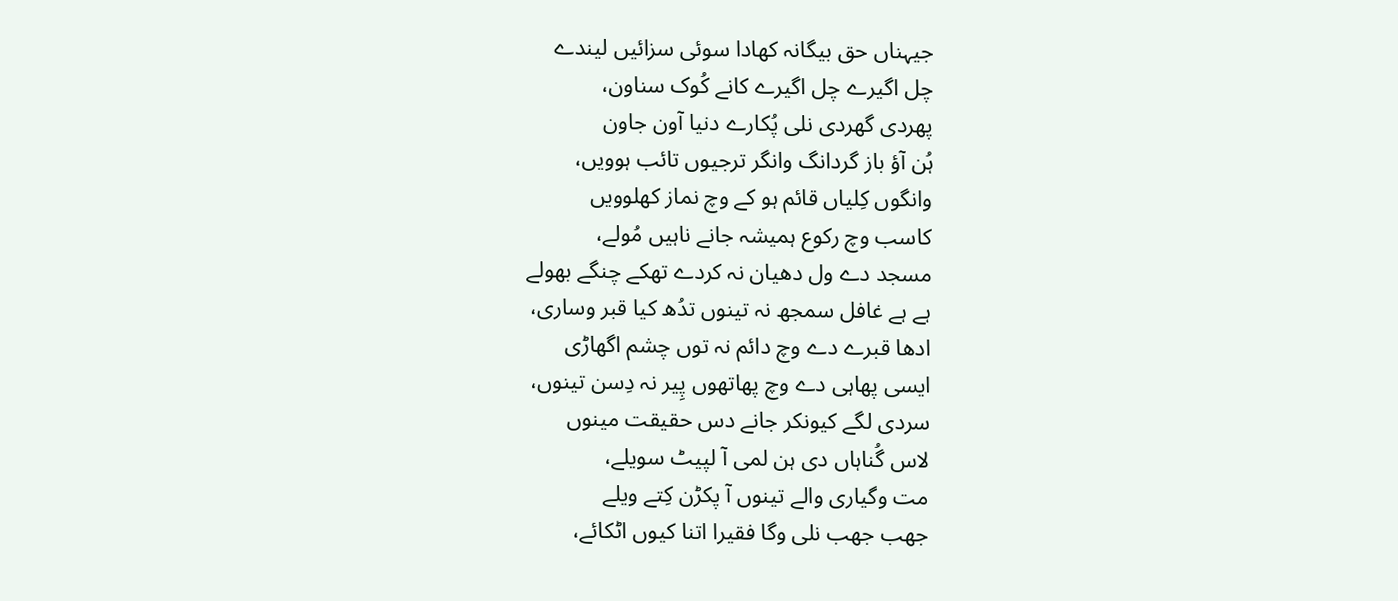جیہناں حق بیگانہ کھادا سوئی سزائیں لیندے
چل اگیرے چل اگیرے کانے کُوک سناون،
پھردی گھردی نلی پُکارے دنیا آون جاون
ہُن آؤ باز گردانگ وانگر ترجیوں تائب ہوویں،
وانگوں کِلیاں قائم ہو کے وچ نماز کھلوویں
کاسب وچ رکوع ہمیشہ جانے ناہیں مُولے،
مسجد دے ول دھیان نہ کردے تھکے چنگے بھولے
ہے ہے غافل سمجھ نہ تینوں تدُھ کیا قبر وساری،
ادھا قبرے دے وچ دائم نہ توں چشم اگھاڑی
ایسی پھاہی دے وچ پھاتھوں پِیر نہ دِسن تینوں،
سردی لگے کیونکر جانے دس حقیقت مینوں
لاس گُناہاں دی ہن لمی آ لپیٹ سویلے،
مت وگیاری والے تینوں آ پکڑن کِتے ویلے
جھب جھب نلی وگا فقیرا اتنا کیوں اٹکائے،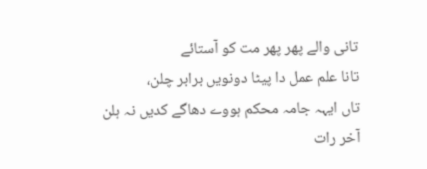تانی والے پھر پھر مت کو آستائے
تانا علم عمل دا پیٹا دونویں برابر چلن،
تاں ایہہ جامہ محکم ہووے دھاگے کدیں نہ ہلن
آخر رات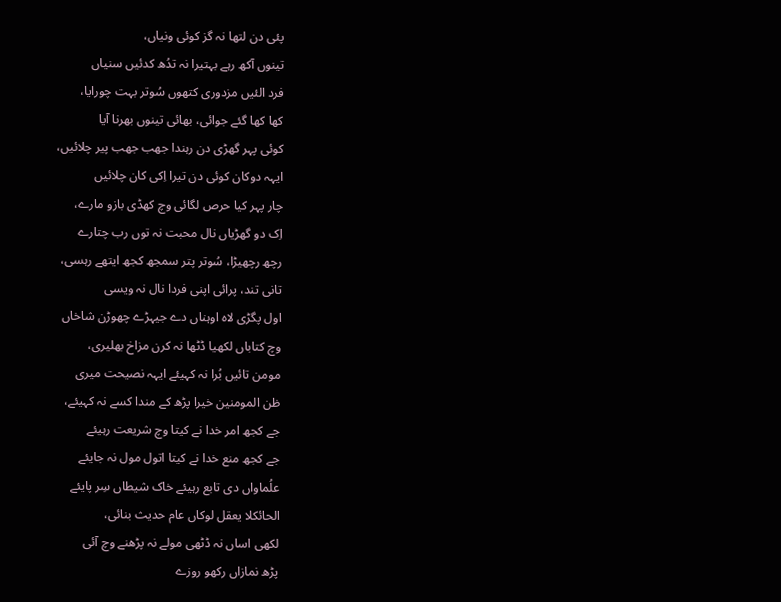پئی دن لتھا نہ گز کوئی ونیاں،
تینوں آکھ رہے بہتیرا نہ تدُھ کدئیں سنیاں
فرد الئیں مزدوری کتھوں سُوتر بہت چورایا،
کھا کھا گئے جوائی، بھائی تینوں بھرنا آیا
کوئی پہر گھڑی دن رہندا جھب جھب پیر چلائیں،
ایہہ دوکان کوئی دن تیرا اِکی کان چلائیں
چار پہر کیا حرص لگائی وچ کھڈی بازو مارے،
اِک دو گھڑیاں نال محبت نہ توں رب چتارے
رچھ رچھیڑا، سُوتر پتر سمجھ کجھ ایتھے رہسی،
تانی تند، پرائی اپنی فردا نال نہ ویسی
اول پگڑی لاہ اوہناں دے جیہڑے چھوڑن شاخاں
وچ کتاباں لکھیا ڈٹھا نہ کرن مزاخ بھلیری،
مومن تائیں بُرا نہ کہیئے ایہہ نصیحت میری
ظن المومنین خیرا پڑھ کے مندا کسے نہ کہیئے،
جے کجھ امر خدا نے کیتا وچ شریعت رہیئے
جے کجھ منع خدا نے کیتا اتول مول نہ جایئے
علُماواں دی تابع رہیئے خاک شیطاں سِر پایئے
الحائکلا یعقل لوکاں عام حدیث بنائی،
لکھی اساں نہ ڈٹھی مولے نہ پڑھنے وچ آئی
پڑھ نمازاں رکھو روزے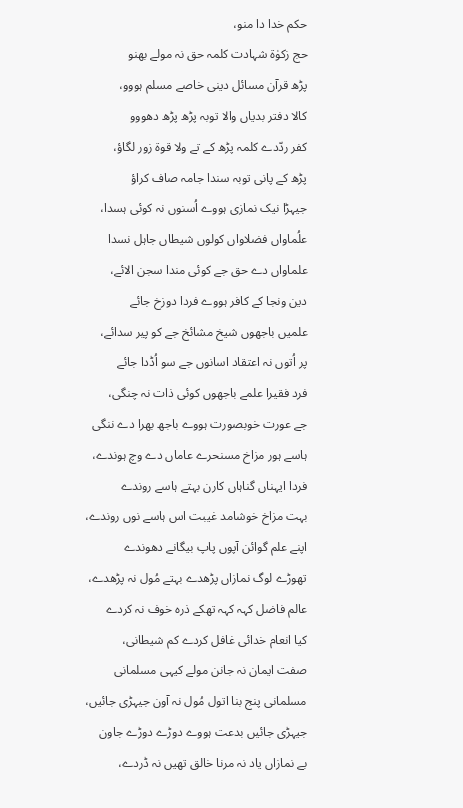حکم خدا دا منو،
حج زکوٰۃ شہادت کلمہ حق نہ مولے بھنو
پڑھ قرآن مسائل دینی خاصے مسلم ہووو،
کالا دفتر بدیاں والا توبہ پڑھ پڑھ دھووو
کفر ردّدے کلمہ پڑھ کے تے ولا قوۃ زور لگاؤ،
پڑھ کے پانی توبہ سندا جامہ صاف کراؤ
جیہڑا نیک نمازی ہووے اُسنوں نہ کوئی ہسدا،
علُماواں فضلاواں کولوں شیطاں جاہل نسدا
علماواں دے حق جے کوئی مندا سجن الائے،
دین ونجا کے کافر ہووے فردا دوزخ جائے
علمیں باجھوں شیخ مشائخ جے کو پیر سدائے،
پر اُتوں نہ اعتقاد اسانوں جے سو اُڈدا جائے
فرد فقیرا علمے باجھوں کوئی ذات نہ چنگی،
جے عورت خوبصورت ہووے باجھ بھرا دے ننگی
ہاسے ہور مزاخ مسنحرے عاماں دے وچ ہوندے،
فردا ایہناں گناہاں کارن بہتے ہاسے روندے
بہت مزاخ خوشامد غیبت اس ہاسے نوں روندے،
اپنے علم گوائن آپوں پاپ بیگانے دھوندے
تھوڑے لوگ نمازاں پڑھدے بہتے مُول نہ پڑھدے،
عالم فاضل کہہ کہہ تھکے ذرہ خوف نہ کردے
کیا انعام خدائی غافل کردے کم شیطانی،
صفت ایمان نہ جانن مولے کیہی مسلمانی
مسلمانی پنج بنا اتول مُول نہ آون جیہڑی جائیں،
جیہڑی جائیں بدعت ہووے دوڑے دوڑے جاون
بے نمازاں یاد نہ مرنا خالق تھیں نہ ڈردے،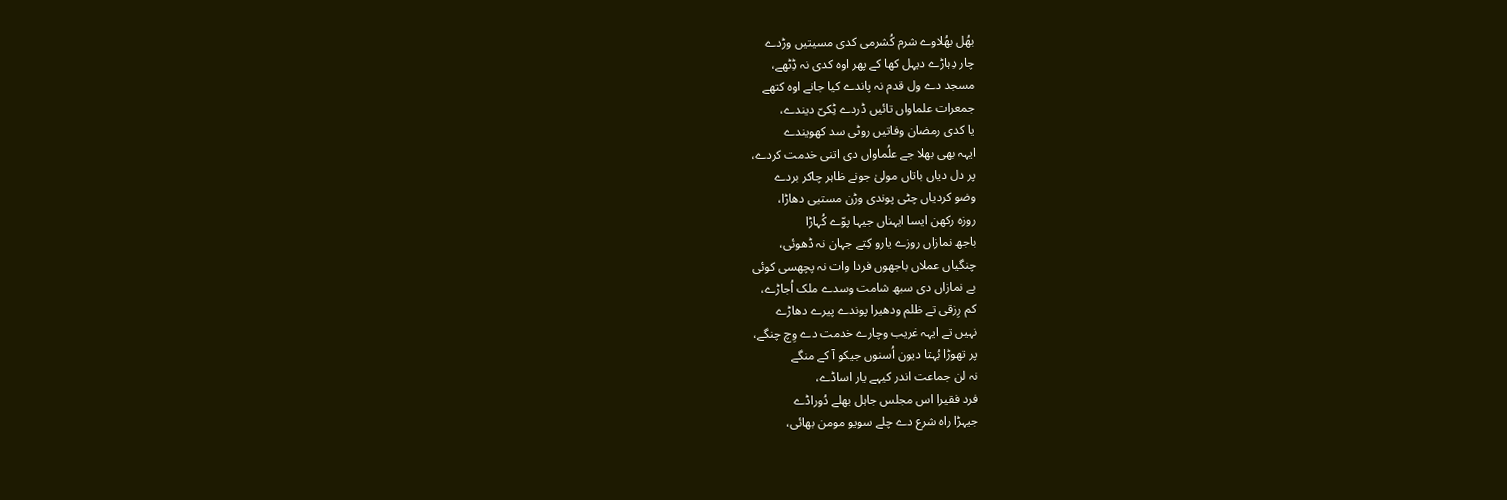بھُل بھُلاوے شرم کُشرمی کدی مسیتیں وڑدے
چار دِہاڑے دیہل کھا کے پھر اوہ کدی نہ ڈِٹھے،
مسجد دے ول قدم نہ پاندے کیا جانے اوہ کتھے
جمعرات علماواں تائیں ڈردے ٹِکیّ دیندے،
یا کدی رمضان وفاتیں روٹی سد کھویندے
ایہہ بھی بھلا جے علُماواں دی اتنی خدمت کردے،
پر دل دیاں باتاں مولیٰ جونے ظاہر چاکر بردے
وضو کردیاں چٹی پوندی وڑن مستیی دھاڑا،
روزہ رکھن ایسا ایہناں جیہا پوّے کُہاڑا
باجھ نمازاں روزے یارو کِتے جہان نہ ڈھوئی،
چنگیاں عملاں باجھوں فردا وات نہ پچھسی کوئی
بے نمازاں دی سبھ شامت وسدے ملک اُجاڑے،
کم رِزقی تے ظلم ودھیرا پوندے پیرے دھاڑے
نہیں تے ایہہ غریب وچارے خدمت دے وِچ چنگے،
پر تھوڑا بُہتا دیون اُسنوں جیکو آ کے منگے
نہ لن جماعت اندر کیہے یار اساڈے،
فرد فقیرا اس مجلس جاہل بھلے دُوراڈے
جیہڑا راہ شرع دے چلے سویو مومن بھائی،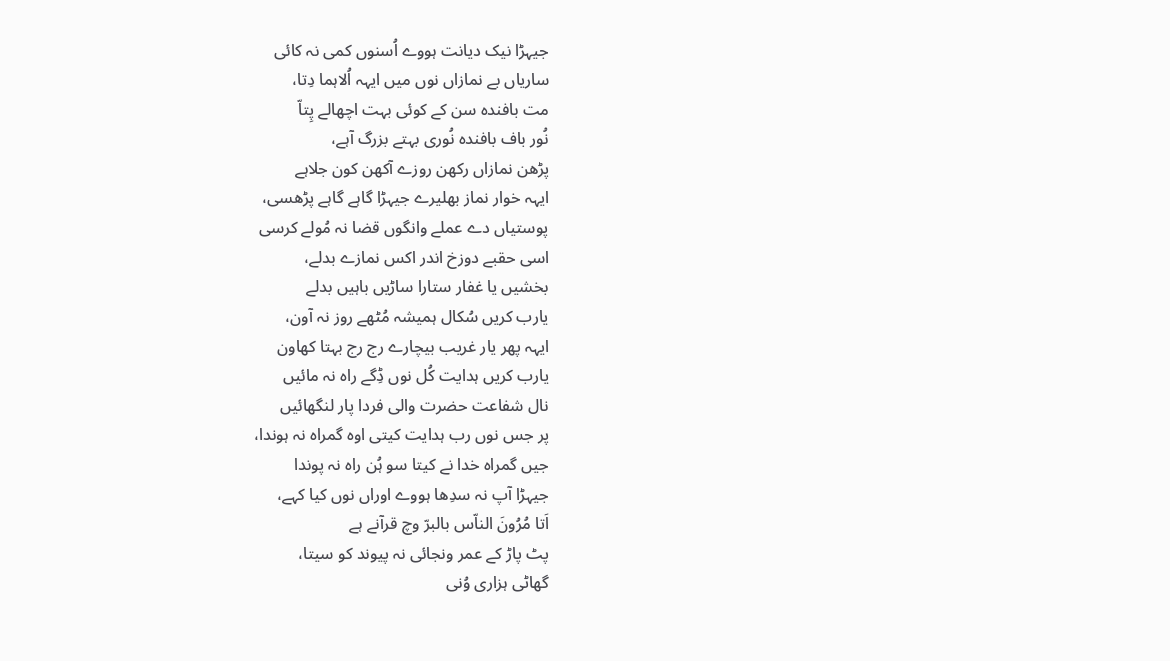جیہڑا نیک دیانت ہووے اُسنوں کمی نہ کائی
ساریاں بے نمازاں نوں میں ایہہ اُلاہما دِتا،
مت بافندہ سن کے کوئی بہت اچھالے پِتاّ
نُور باف بافندہ نُوری بہتے بزرگ آہے،
پڑھن نمازاں رکھن روزے آکھن کون جلاہے
ایہہ خوار نماز بھلیرے جیہڑا گاہے گاہے پڑھسی،
پوستیاں دے عملے وانگوں قضا نہ مُولے کرسی
اسی حقبے دوزخ اندر اکس نمازے بدلے،
بخشیں یا غفار ستارا ساڑیں باہیں بدلے
یارب کریں سُکال ہمیشہ مُٹھے روز نہ آون،
ایہہ پھر یار غریب بیچارے رج رج بہتا کھاون
یارب کریں ہدایت کُل نوں ڈِگے راہ نہ مائیں
نال شفاعت حضرت والی فردا پار لنگھائیں
پر جس نوں رب ہدایت کیتی اوہ گمراہ نہ ہوندا،
جیں گمراہ خدا نے کیتا سو ہُن راہ نہ پوندا
جیہڑا آپ نہ سدِھا ہووے اوراں نوں کیا کہے،
اَتا مُرُونَ الناّس بالبرّ وچ قرآنے ہے
پٹ پاڑ کے عمر ونجائی نہ پیوند کو سیتا،
گھاٹی ہزاری وُنی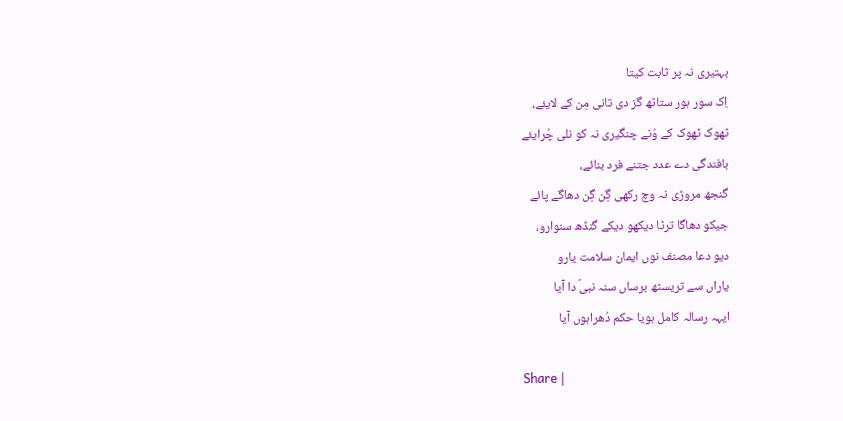بہتیری نہ پر ثابت کیتا
اِک سور ہور ستاٹھ گز دی تانی مِن کے لایئے،
ٹھوک ٹھوک کے وُنے چنگیری نہ کو نلی چُرایئے
بافندگی دے عدد جتنے فرد بنائے،
گنجھ مروڑی نہ وچ رکھی گِن گِن دھاگے پائے
جیکو دھاگا ترٹا دیکھو دیکے گنڈھ سنوارو،
دیو دعا مصنف نوں ایمان سلامت یارو
یاراں سے تریسٹھ برساں سنہ نبیؐ دا آیا
ایہہ رسالہ کامل ہویا حکم دُھراہوں آیا

Share |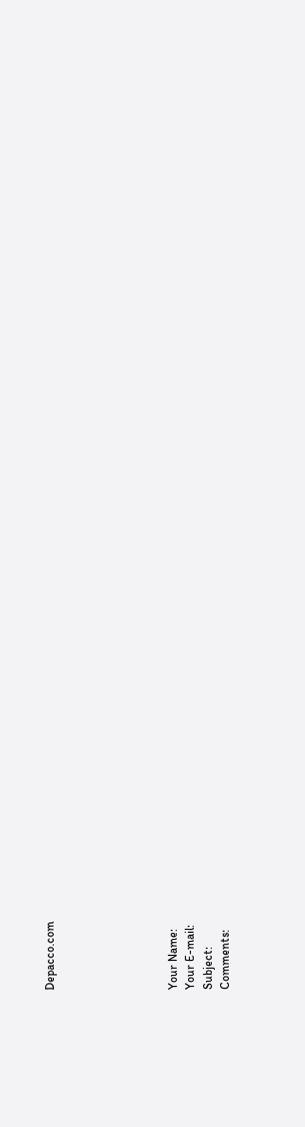Depacco.com






Your Name:
Your E-mail:
Subject:
Comments: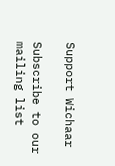Support Wichaar

Subscribe to our mailing list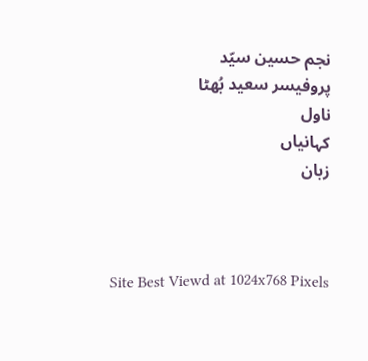نجم حسین سیّد
پروفیسر سعید بُھٹا
ناول
کہانیاں
زبان



Site Best Viewd at 1024x768 Pixels